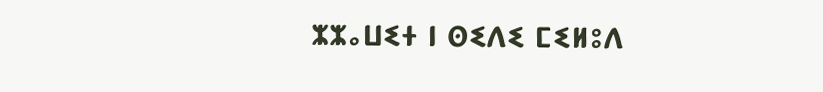ⵣⵣⴰⵡⵉⵜ ⵏ ⵙⵉⴷⵉ ⵎⵉⵍⵓⴷ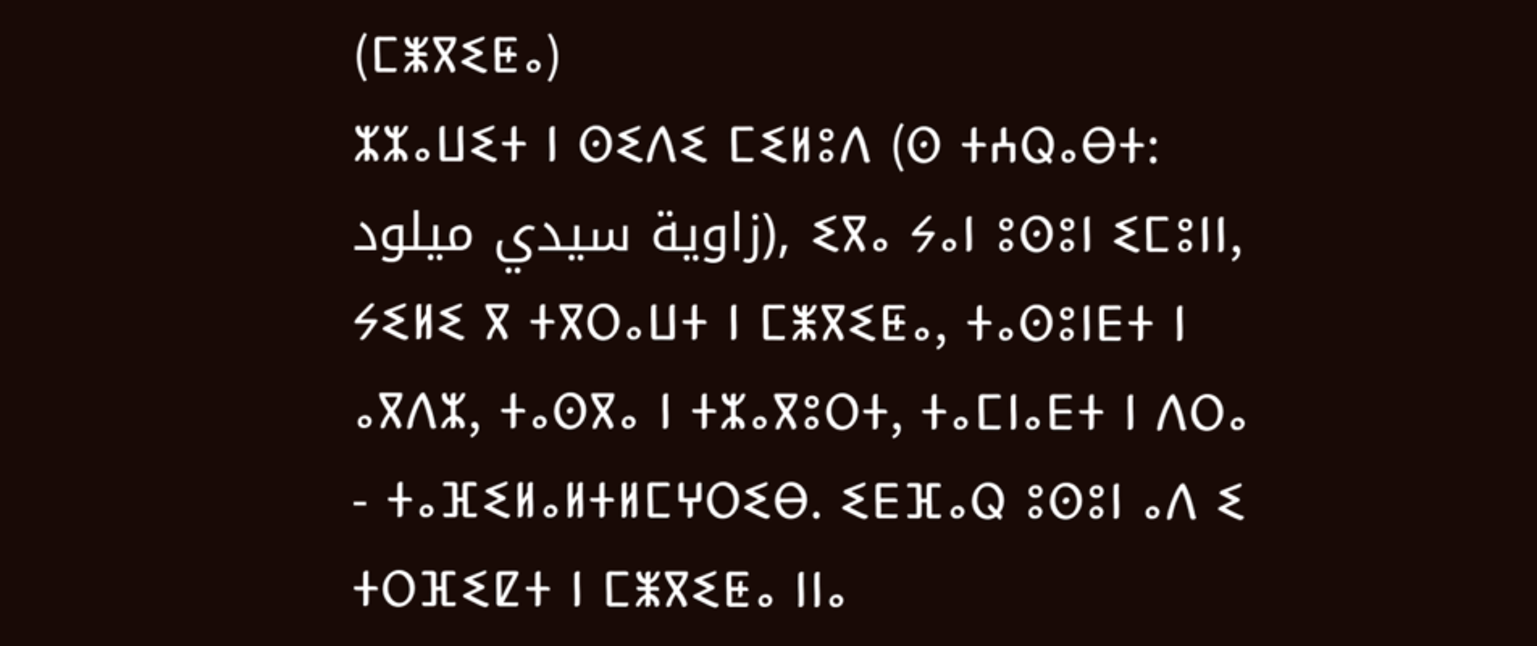(ⵎⵥⴳⵉⵟⴰ)
ⵣⵣⴰⵡⵉⵜ ⵏ ⵙⵉⴷⵉ ⵎⵉⵍⵓⴷ (ⵙ ⵜⵄⵕⴰⴱⵜ: زاوية سيدي ميلود), ⵉⴳⴰ ⵢⴰⵏ ⵓⵙⵓⵏ ⵉⵎⵓⵏⵏ, ⵢⵉⵍⵉ ⴳ ⵜⴳⵔⴰⵡⵜ ⵏ ⵎⵥⴳⵉⵟⴰ, ⵜⴰⵙⵓⵏⴹⵜ ⵏ ⴰⴳⴷⵣ, ⵜⴰⵙⴳⴰ ⵏ ⵜⵣⴰⴳⵓⵔⵜ, ⵜⴰⵎⵏⴰⴹⵜ ⵏ ⴷⵔⴰ - ⵜⴰⴼⵉⵍⴰⵍⵜⵍⵎⵖⵔⵉⴱ. ⵉⴹⴼⴰⵕ ⵓⵙⵓⵏ ⴰⴷ ⵉ ⵜⵔⴼⵉⵇⵜ ⵏ ⵎⵥⴳⵉⵟⴰ ⵏⵏⴰ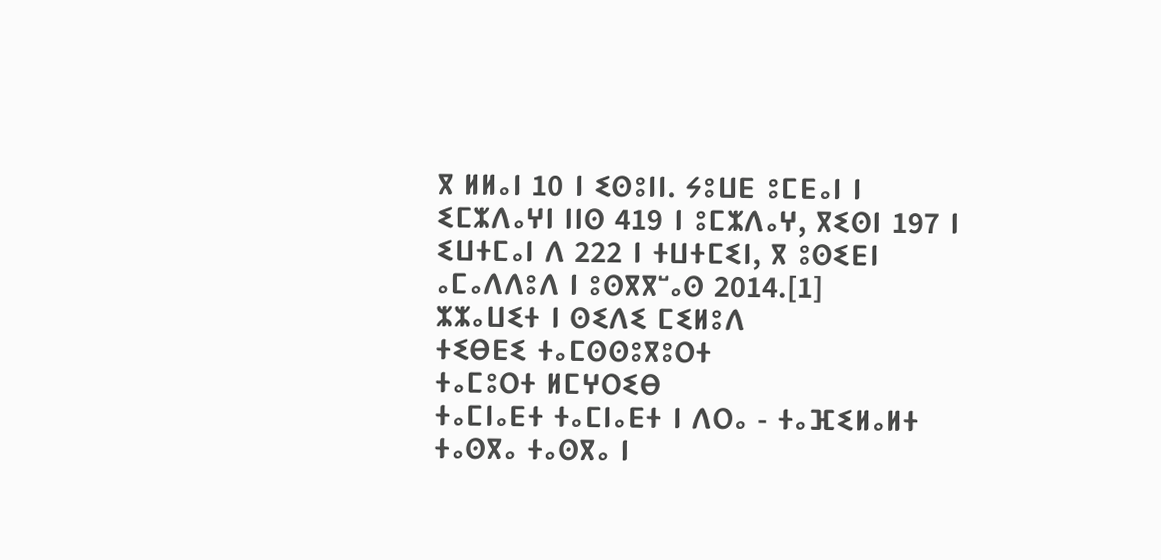ⴳ ⵍⵍⴰⵏ 10 ⵏ ⵉⵙⵓⵏⵏ. ⵢⵓⵡⴹ ⵓⵎⴹⴰⵏ ⵏ ⵉⵎⵣⴷⴰⵖⵏ ⵏⵏⵙ 419 ⵏ ⵓⵎⵣⴷⴰⵖ, ⴳⵉⵙⵏ 197 ⵏ ⵉⵡⵜⵎⴰⵏ ⴷ 222 ⵏ ⵜⵡⵜⵎⵉⵏ, ⴳ ⵓⵙⵉⴹⵏ ⴰⵎⴰⴷⴷⵓⴷ ⵏ ⵓⵙⴳⴳⵯⴰⵙ 2014.[1]
ⵣⵣⴰⵡⵉⵜ ⵏ ⵙⵉⴷⵉ ⵎⵉⵍⵓⴷ
ⵜⵉⴱⴹⵉ ⵜⴰⵎⵙⵙⵓⴳⵓⵔⵜ
ⵜⴰⵎⵓⵔⵜ ⵍⵎⵖⵔⵉⴱ
ⵜⴰⵎⵏⴰⴹⵜ ⵜⴰⵎⵏⴰⴹⵜ ⵏ ⴷⵔⴰ - ⵜⴰⴼⵉⵍⴰⵍⵜ
ⵜⴰⵙⴳⴰ ⵜⴰⵙⴳⴰ ⵏ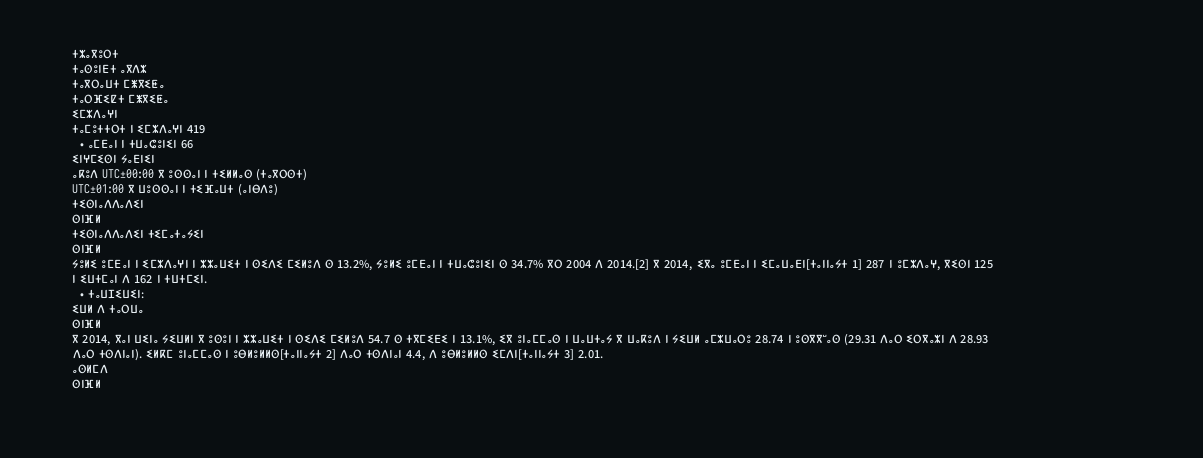ⵜⵣⴰⴳⵓⵔⵜ
ⵜⴰⵙⵓⵏⴹⵜ ⴰⴳⴷⵣ
ⵜⴰⴳⵔⴰⵡⵜ ⵎⵥⴳⵉⵟⴰ
ⵜⴰⵔⴼⵉⵇⵜ ⵎⵥⴳⵉⵟⴰ
ⵉⵎⵣⴷⴰⵖⵏ
ⵜⴰⵎⵓⵜⵜⵔⵜ ⵏ ⵉⵎⵣⴷⴰⵖⵏ 419
  • ⴰⵎⴹⴰⵏ ⵏ ⵜⵡⴰⵛⵓⵏⵉⵏ 66
ⵉⵏⵖⵎⵉⵙⵏ ⵢⴰⴹⵏⵉⵏ
ⴰⴽⵓⴷ UTC±00:00 ⴳ ⵓⵙⵙⴰⵏ ⵏ ⵜⵉⵍⵍⴰⵙ (ⵜⴰⴳⵔⵙⵜ)
UTC±01:00 ⴳ ⵡⵓⵙⵙⴰⵏ ⵏ ⵜⵉⴼⴰⵡⵜ (ⴰⵏⴱⴷⵓ)
ⵜⵉⵙⵏⴰⴷⴷⴰⴷⵉⵏ
ⵙⵏⴼⵍ
ⵜⵉⵙⵏⴰⴷⴷⴰⴷⵉⵏ ⵜⵉⵎⴰⵜⴰⵢⵉⵏ
ⵙⵏⴼⵍ
ⵢⵓⵍⵉ ⵓⵎⴹⴰⵏ ⵏ ⵉⵎⵣⴷⴰⵖⵏ ⵏ ⵣⵣⴰⵡⵉⵜ ⵏ ⵙⵉⴷⵉ ⵎⵉⵍⵓⴷ ⵙ 13.2%, ⵢⵓⵍⵉ ⵓⵎⴹⴰⵏ ⵏ ⵜⵡⴰⵛⵓⵏⵉⵏ ⵙ 34.7% ⴳⵔ 2004 ⴷ 2014.[2] ⴳ 2014, ⵉⴳⴰ ⵓⵎⴹⴰⵏ ⵏ ⵉⵎⴰⵡⴰⴹⵏ[ⵜⴰⵏⵏⴰⵢⵜ 1] 287 ⵏ ⵓⵎⵣⴷⴰⵖ, ⴳⵉⵙⵏ 125 ⵏ ⵉⵡⵜⵎⴰⵏ ⴷ 162 ⵏ ⵜⵡⵜⵎⵉⵏ.
  • ⵜⴰⵡⵊⵉⵡⵉⵏ:
ⵉⵡⵍ ⴷ ⵜⴰⵔⵡⴰ
ⵙⵏⴼⵍ
ⴳ 2014, ⴳⴰⵏ ⵡⵉⵏⴰ ⵢⵉⵡⵍⵏ ⴳ ⵓⵙⵓⵏ ⵏ ⵣⵣⴰⵡⵉⵜ ⵏ ⵙⵉⴷⵉ ⵎⵉⵍⵓⴷ 54.7 ⵙ ⵜⴳⵎⵉⴹⵉ ⵏ 13.1%, ⵉⴳ ⵓⵏⴰⵎⵎⴰⵙ ⵏ ⵡⴰⵡⵜⴰⵢ ⴳ ⵡⴰⴽⵓⴷ ⵏ ⵢⵉⵡⵍ ⴰⵎⵣⵡⴰⵔⵓ 28.74 ⵏ ⵓⵙⴳⴳⵯⴰⵙ (29.31 ⴷⴰⵔ ⵉⵔⴳⴰⵣⵏ ⴷ 28.93 ⴷⴰⵔ ⵜⵙⴷⵏⴰⵏ). ⵉⵍⴽⵎ ⵓⵏⴰⵎⵎⴰⵙ ⵏ ⵓⴱⵍⵓⵍⵍⵙ[ⵜⴰⵏⵏⴰⵢⵜ 2] ⴷⴰⵔ ⵜⵙⴷⵏⴰⵏ 4.4, ⴷ ⵓⴱⵍⵓⵍⵍⵙ ⵉⵎⴷⵏ[ⵜⴰⵏⵏⴰⵢⵜ 3] 2.01.
ⴰⵙⵍⵎⴷ
ⵙⵏⴼⵍ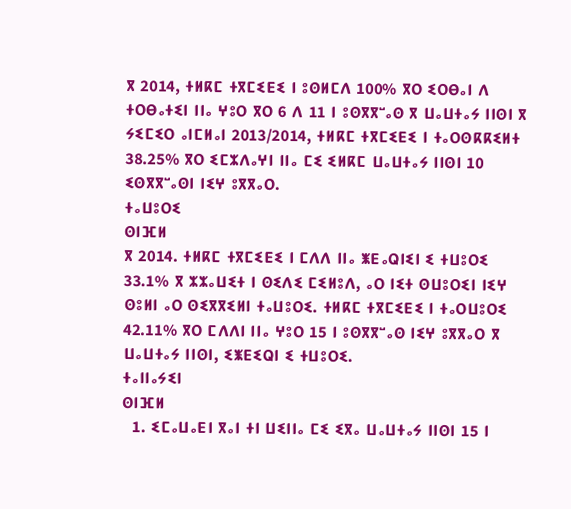ⴳ 2014, ⵜⵍⴽⵎ ⵜⴳⵎⵉⴹⵉ ⵏ ⵓⵙⵍⵎⴷ 100% ⴳⵔ ⵉⵔⴱⴰⵏ ⴷ ⵜⵔⴱⴰⵜⵉⵏ ⵏⵏⴰ ⵖⵓⵔ ⴳⵔ 6 ⴷ 11 ⵏ ⵓⵙⴳⴳⵯⴰⵙ ⴳ ⵡⴰⵡⵜⴰⵢ ⵏⵏⵙⵏ ⴳ ⵢⵉⵎⵉⵔ ⴰⵏⵎⵍⴰⵏ 2013/2014, ⵜⵍⴽⵎ ⵜⴳⵎⵉⴹⵉ ⵏ ⵜⴰⵔⵙⴽⴽⵉⵍⵜ 38.25% ⴳⵔ ⵉⵎⵣⴷⴰⵖⵏ ⵏⵏⴰ ⵎⵉ ⵉⵍⴽⵎ ⵡⴰⵡⵜⴰⵢ ⵏⵏⵙⵏ 10 ⵉⵙⴳⴳⵯⴰⵙⵏ ⵏⵉⵖ ⵓⴳⴳⴰⵔ.
ⵜⴰⵡⵓⵔⵉ
ⵙⵏⴼⵍ
ⴳ 2014. ⵜⵍⴽⵎ ⵜⴳⵎⵉⴹⵉ ⵏ ⵎⴷⴷ ⵏⵏⴰ ⵥⴹⴰⵕⵏⵉⵏ ⵉ ⵜⵡⵓⵔⵉ 33.1% ⴳ ⵣⵣⴰⵡⵉⵜ ⵏ ⵙⵉⴷⵉ ⵎⵉⵍⵓⴷ, ⴰⵔ ⵏⵉⵜ ⵙⵡⵓⵔⵉⵏ ⵏⵉⵖ ⵙⵓⵍⵏ ⴰⵔ ⵙⵉⴳⴳⵉⵍⵏ ⵜⴰⵡⵓⵔⵉ. ⵜⵍⴽⵎ ⵜⴳⵎⵉⴹⵉ ⵏ ⵜⴰⵔⵡⵓⵔⵉ 42.11% ⴳⵔ ⵎⴷⴷⵏ ⵏⵏⴰ ⵖⵓⵔ 15 ⵏ ⵓⵙⴳⴳⵯⴰⵙ ⵏⵉⵖ ⵓⴳⴳⴰⵔ ⴳ ⵡⴰⵡⵜⴰⵢ ⵏⵏⵙⵏ, ⵉⵥⴹⵉⵕⵏ ⵉ ⵜⵡⵓⵔⵉ.
ⵜⴰⵏⵏⴰⵢⵉⵏ
ⵙⵏⴼⵍ
  1. ⵉⵎⴰⵡⴰⴹⵏ ⴳⴰⵏ ⵜⵏ ⵡⵉⵏⵏⴰ ⵎⵉ ⵉⴳⴰ ⵡⴰⵡⵜⴰⵢ ⵏⵏⵙⵏ 15 ⵏ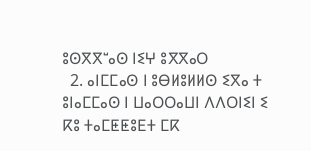ⵓⵙⴳⴳⵯⴰⵙ ⵏⵉⵖ ⵓⴳⴳⴰⵔ
  2. ⴰⵏⵎⵎⴰⵙ ⵏ ⵓⴱⵍⵓⵍⵍⵙ ⵉⴳⴰ ⵜ ⵓⵏⴰⵎⵎⴰⵙ ⵏ ⵡⴰⵔⵔⴰⵡⵏ ⴷⴷⵔⵏⵉⵏ ⵉ ⴽⵓ ⵜⴰⵎⵟⵟⵓⴹⵜ ⵎⴽ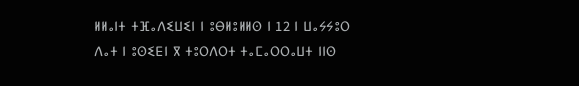ⵍⵍⴰⵏⵜ ⵜⴼⴰⴷⵉⵡⵉⵏ ⵏ ⵓⴱⵍⵓⵍⵍⵙ ⵏ 12 ⵏ ⵡⴰⵢⵢⵓⵔ ⴷⴰⵜ ⵏ ⵓⵙⵉⴹⵏ ⴳ ⵜⵓⵔⴷⵔⵜ ⵜⴰⵎⴰⵔⵔⴰⵡⵜ ⵏⵏⵙ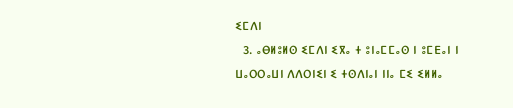ⵉⵎⴷⵏ
  3. ⴰⴱⵍⵓⵍⵙ ⵉⵎⴷⵏ ⵉⴳⴰ ⵜ ⵓⵏⴰⵎⵎⴰⵙ ⵏ ⵓⵎⴹⴰⵏ ⵏ ⵡⴰⵔⵔⴰⵡⵏ ⴷⴷⵔⵏⵉⵏ ⵉ ⵜⵙⴷⵏⴰⵏ ⵏⵏⴰ ⵎⵉ ⵉⵍⵍⴰ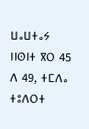ⵡⴰⵡⵜⴰⵢ ⵏⵏⵙⵏⵜ ⴳⵔ 45 ⴷ 49, ⵜⵎⴷⴰ ⵜⵓⴷⵔⵜ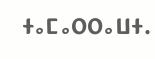ⵜⴰⵎⴰⵔⵔⴰⵡⵜ.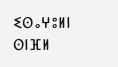ⵉⵙⴰⵖⵓⵍⵏ
ⵙⵏⴼⵍ